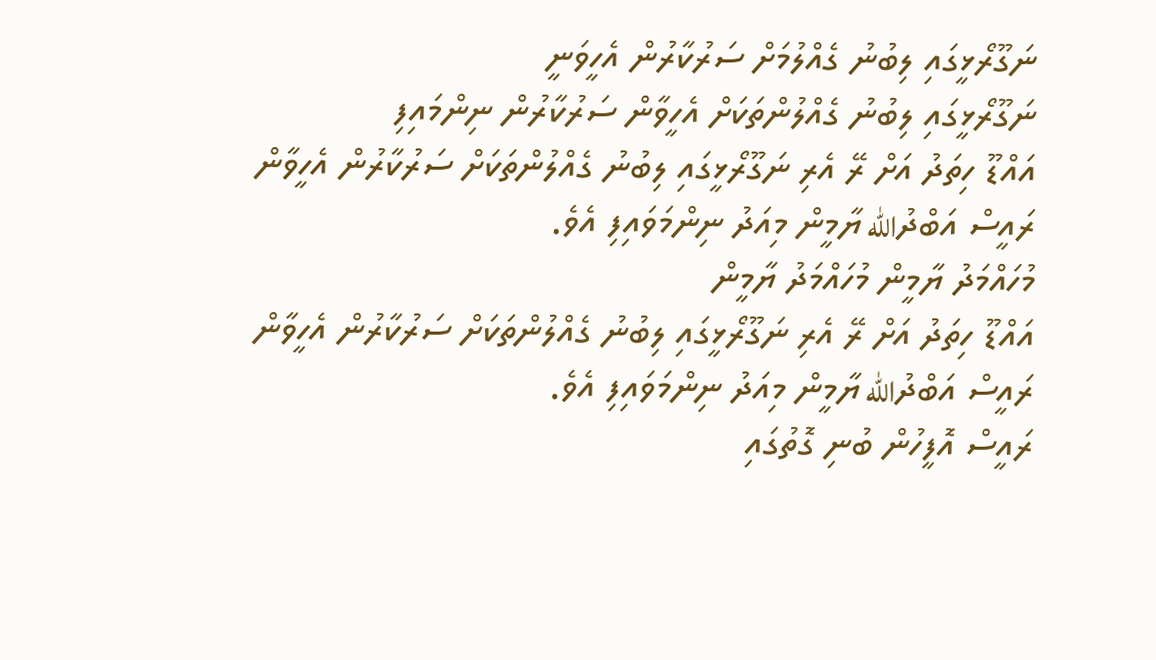ނަގޫރޯޅީގައި ލިބުނު ގެއްލުމަށް ސަރުކާރުން އެހީވަނީ
ނަގޫރޯޅީގައި ލިބުނު ގެއްލުންތަކަށް އެހީވާން ސަރުކާރުން ނިންމައިފި
އައްޑޫ ހިތަދު އަށް ރޭ އެރި ނަގޫރޯޅީގައި ލިބުނު ގެއްލުންތަކަށް ސަރުކާރުން އެހީވާން ރައީސް އަބްދުالله ޔާމީން މިއަދު ނިންމަވައިފި އެވެ.
މުހައްމަދު ޔާމީން މުހައްމަދު ޔާމީން
އައްޑޫ ހިތަދު އަށް ރޭ އެރި ނަގޫރޯޅީގައި ލިބުނު ގެއްލުންތަކަށް ސަރުކާރުން އެހީވާން ރައީސް އަބްދުالله ޔާމީން މިއަދު ނިންމަވައިފި އެވެ.
ރައީސް އޮފީހުން ބުނި ގޮތުގައި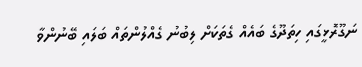ނަގޫރޮޅީގައި ހިތަދޫގެ ބައެއް ގެތަކަށް ލިބުނު ގެއްލުންތައް ބަލައި ބޭނުންވާ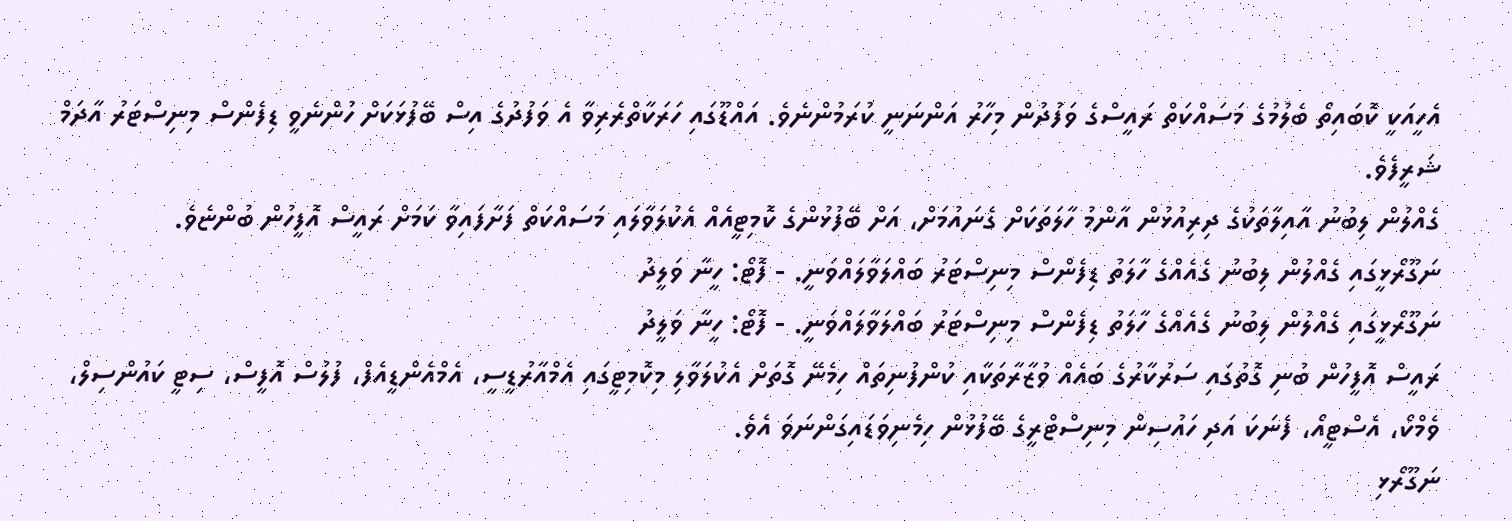އެހީއަކީ ކޮބައިތޯ ބެލުމުގެ މަސައްކަތް ރައީސްގެ ވަފުދުން މިހާރު އަންނަނީ ކުރަމުންނެވެ. އައްޑޫގައި ހަރަކާތްރެރިވާ އެ ވަފުދުގެ އިސް ބޭފުޅަކަށް ހުންނެވީ ޑިފެންސް މިނިސްޓަރު އާދަމް ޝަރީފެވެ.
ގެއްލުން ލިބުނު އާއިލާތަކުގެ ދިރިއުޅުން އާންމު ހާލަތަކަށް ގެނައުމަށް، އަށް ބޭފުޅުންގެ ކޮމިޓީއެއް އެކުލަވާލައި މަސައްކަތް ފަށާފައިވާ ކަމަށް ރައީސް އޮފީހުން ބުންޏެވެ.
ނަގޫރޯޅީގައި ގެއްލުން ލިބުނު ގެއެއްގެ ހާލަތު ޑިފެންސް މިނިސްޓަރު ބައްލަވާލައްވަނީ. - ފޮޓޯ: ހީނާ ވަލީދު
ނަގޫރޯޅީގައި ގެއްލުން ލިބުނު ގެއެއްގެ ހާލަތު ޑިފެންސް މިނިސްޓަރު ބައްލަވާލައްވަނީ. - ފޮޓޯ: ހީނާ ވަލީދު
ރައީސް އޮފީހުން ބުނި ގޮތުގައި ސަރުކާރުގެ ބައެއް ވުޒާރާތަކާއި ކުންފުނިތައް ހިމެނޭ ގޮތަށް އެކުލަވާލި މިކޮމިޓީގައި އެމްއާރުޑީސީ، އެމްއެންޑީއެފް، ފުލުސް އޮފީސް، ސިޓީ ކައުންސިލް، ވެމްކޯ، އެސްޓީއޯ، ފެނަކަ އަދި ހައުސިން މިނިސްޓްރީގެ ބޭފުޅުން ހިމެނިވަޑައިގަންނަވަ އެވެ.
ނަގޫރޯޅި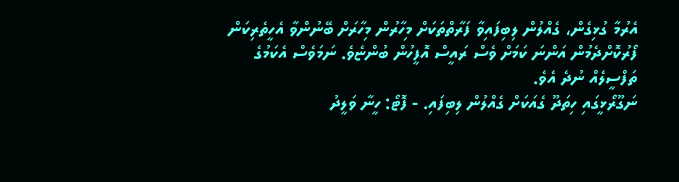އެރުމާ ގުޅިގެން، ގެއްލުން ލިބިފައިވާ ފަރާތްތަކަށް މިހާރުން މިހާރަށް ބޭނުންވާ އެހީތެރިކަން ފޯރުކޮށްދެމުން އަންނަ ކަމަށް ވެސް ރައީސް އޮފީހުން ބުންޏެވެ. ނަމަވެސް އެކަމުގެ ތަފްސީލެއް ނުދެ އެވެ.
ނަގޫރޯޅީގައި ހިތަދޫ ގެއަކަށް ގެއްލުން ލިބިފައި. - ފޮޓޯ: ހީނާ ވަލީދު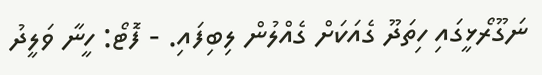ނަގޫރޯޅީގައި ހިތަދޫ ގެއަކަށް ގެއްލުން ލިބިފައި. - ފޮޓޯ: ހީނާ ވަލީދު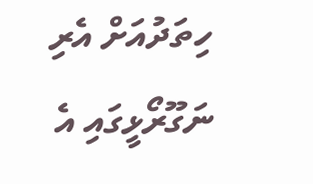ހިތަދުއަށް އެރި ނަގޫރޯޅީގައި އެ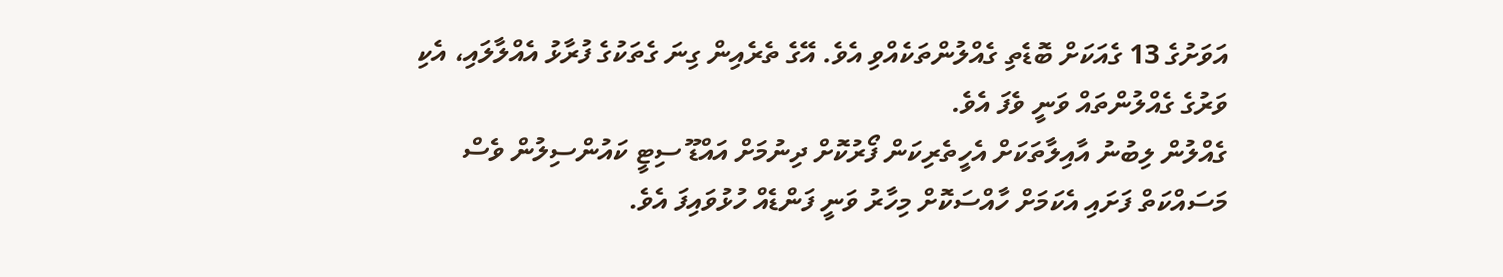އަވަށުގެ 13 ގެއަކަށް ބޮޑެތި ގެއްލުންތަކެއްވި އެވެ. އޭގެ ތެރެއިން ގިނަ ގެތަކުގެ ފުރާޅު އެއްލާލައި، އެކި ވަރުގެ ގެއްލުންތައް ވަނީ ވެފަ އެވެ.
ގެއްލުން ލިބުނު އާއިލާތަކަށް އެހީތެރިކަން ފޯރުކޮށް ދިނުމަށް އައްޑޫ ސިޓީ ކައުންސިލުން ވެސް މަސައްކަތް ފަށައި އެކަމަށް ހާއްސަކޮށް މިހާރު ވަނީ ފަންޑެއް ހުޅުވައިފަ އެވެ.